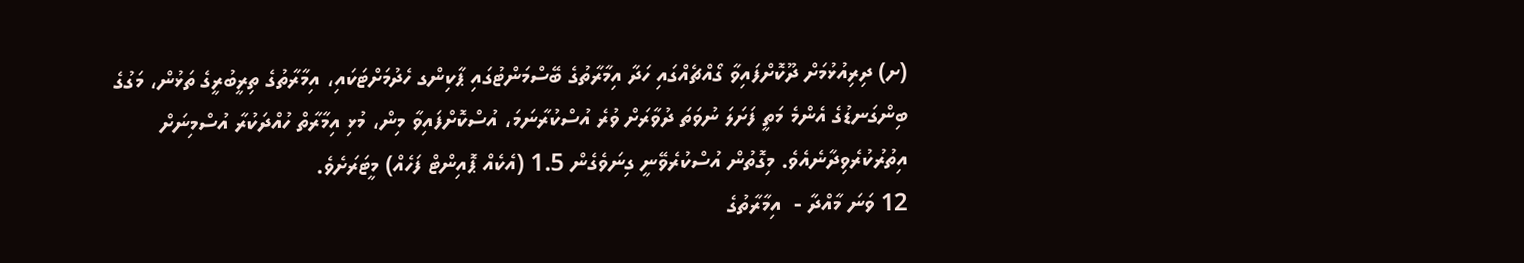(ށ) ދިރިއުޅުމަށް ދޫކޮށްފައިވާ ގޯއްޗެއްގައި ހަދާ އިމާރާތުގެ ބޭސްމަންޓުގައި ޕާކިންގ ހެދުމަށްޓަކައި، އިމާރާތުގެ ތިރީބުރީގެ ތަޅުން، މަގުގެ ބިންގަނޑުގެ އެންމެ މަތީ ފަށަލަ ނުވަތަ ދުވާރަށް ވުރެ އުސްކުރާނަމަ، އުސްކޮށްފައިވާ މިން، މުޅި އިމާރާތް ހުއްދަކުރާ އުސްމިނަށް އިތުރުކުރެވިދާނެއެވެ. މިގޮތުން އުސްކުރެވޭނީ ގިނަވެގެން 1.5 (އެކެއް ޕޮއިންޓް ފަހެއް) މީޓަރަށެވެ.
12 ވަނަ މާއްދާ -  އިމާރާތުގެ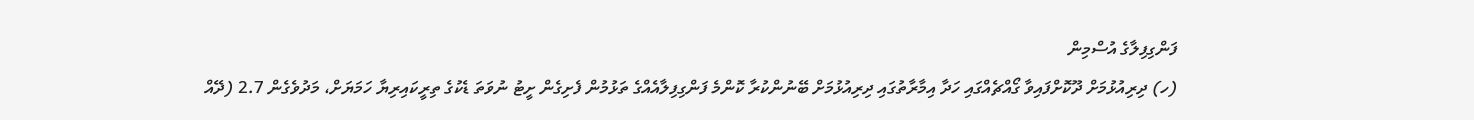ފަންގިފިލާގެ އުސްމިން
(ހ) ދިރިއުޅުމަށް ދޫކޮށްފައިވާ ގޯއްޗެއްގައި ހަދާ އިމާރާތުގައި ދިރިއުޅުމަށް ބޭނުންކުރާ ކޮންމެ ފަންގިފިލާއެއްގެ ތަޅުމުން ފެށިގެން ށީޓު ނުވަތަ ޑެކުގެ ތިރީކައިރިޔާ ހަމަޔަށް، މަދުވެގެން 2.7 (ދޭއް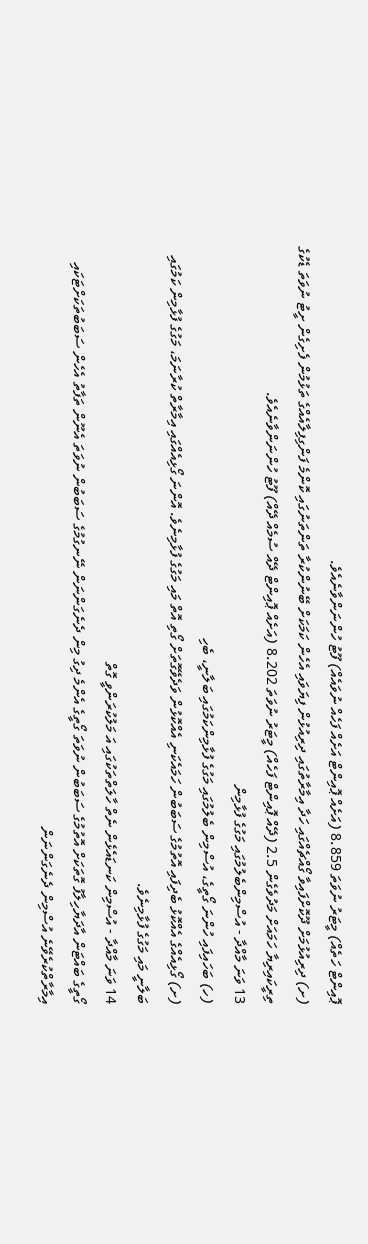ޕޮއިންޓް ހަތެއް) މީޓަރު ނުވަތަ 8.859 (އަށެއް ޕޮއިންޓް އަށެއް ފަހެއް ނުވައެއް) ފޫޓު ހުންނަންވާނެއެވެ.
(ށ) ދިރިއުޅުމަށް ދޫކޮށްފައިވާ ގޯއްޗެއްގައި ހަދާ އިމާރާތުގައި ދިރިއުޅުން ފިޔަވައި އެހެން ކަމަކަށް ބޭނުންކުރާ ތަންތަނުގައި ކޮންމެ ފަންގިފިލާއެއްގެ ތަޅުމުން ފެށިގެން ށީޓު ނުވަތަ ޑެކުގެ ތިރީކައިރިޔާ ހަމައަށް މަދުވެގެން 2.5 (ދޭއް ޕޮއިންޓް ފަހެއް) މީޓަރު ނުވަތަ 8.202 (އަށެއް ޕޮއިންޓް ދޭއް ސުމެއް ދޭއް) ފޫޓު ހުންނަންވާނެއެވެ.
13 ވަނަ މާއްދާ - އުސްމިންބެލުމުގައި މަގުގެ ފުޅާމިން
(ހ) ބަހައިފައި ހުންނަ ގޯތީގެ، އުސްމިން ބެލުމުގައި މަގުގެ ފުޅާމިންކަމުގައި ބަލާނީ، ބެހި
(ށ) ގޯޅިއެއްގެ އެއްކޮޅު ބެދިފައި އޮތުމުގެ ސަބަބުން ހަމައެކަނި އެއްކޮޅުން ވަދެވޭގޮތަށް ގޯތި އޮތް މައި މަގުގެ ފުޅާމިނެވެ. އޮންނަ ގޯޅިއެއްގައި އިމާރާތް ކުރާނަމަ، މަގުގެ ފުޅާމިން ކަމުގައި ބަލާނީ މައި މަގުގެ ފުޅާމިނެވެ.
14 ވަނަ މާއްދާ - އުސްމިން ކަނޑައެޅެން ނެތް ހާލަތްތަކުގައި އަ މަލުކުރަންވީ ގޮތް
ގޯތީގެ ބައްޓަން އާދަޔާހިލާފު ގޮތަކަށް އޮތުމުގެ ސަބަބުން ނުވަތަ ގޯތީގެ އެންމެ ދިގު މިން ދެނެގަންނަން ނޭނގުމުގެ ސަބަބުން ނުވަތަ އެނޫން ތަފާތު އެހެން ސަބަބުތަކަށްޓަކައި އިމާރާތްކުރެވޭނެ އުސްމިން ދެނެގަންނަން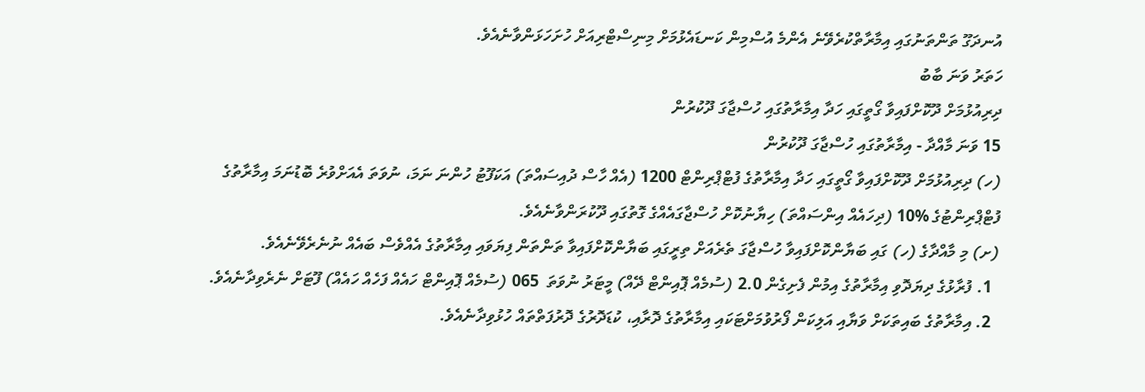އުނދަގޫ ތަންތަނުގައި އިމާރާތްކުރެވޭނެ އެންމެ އުސްމިން ކަނޑައެޅުމަށް މިނިސްޓްރިއަށް ހުށަހަޅަންވާނެއެވެ.
ހަތަރު ވަނަ ބާބު
ދިރިއުޅުމަށް ދޫކޮށްފައިވާ ގޯތީގައި ހަދާ އިމާރާތުގައި ހުސްޖާގަ ދޫކުރުން
15 ވަނަ މާއްދާ - އިމާރާތުގައި ހުސްޖާގަ ދޫކުރުން
(ހ) ދިރިއުޅުމަށް ދޫކޮށްފައިވާ ގޯތީގައި ހަދާ އިމާރާތުގެ ފުޓްޕްރިންޓް 1200 (އެއް ހާސް ދުއިސައްތަ) އަކަފޫޓު ހުންނަ ނަމަ، ނުވަތަ އެއަށްވުރެ ބޮޑުނަމަ އިމާރާތުގެ ފުޓްޕްރިންޓުގެ %10 (ދިހައެއް އިންސައްތަ) ހިޔާނުކޮށް ހުސްޖާގައެއްގެ ގޮތުގައި ދޫކުރަންވާނެއެވެ.
(ށ) މި މާއްދާގެ (ހ) ގައި ބަޔާންކޮށްފައިވާ ހުސްޖާގަ ތެރެއަށް ތިރީގައި ބަޔާންކޮށްފައިވާ ތަންތަން ފިޔަވައި އިމާރާތުގެ އެއްވެސް ބައެއް ނުނެރެވޭނެއެވެ.
  1. ފުރާޅުގެ ދިޔަދޮވި އިމާރާތުގެ އިމުން ފެށިގެން 2.0 (ސުމެއް ޕޮއިންޓް ދޭއް) މީޓަރު ނުވަތަ  065 (ސުމެއް ޕޮއިންޓް ހައެއް ފަހެއް ހައެއް) ފޫޓަށް ނެރެވިދާނެއެވެ.
  2. އިމާރާތުގެ ބައިތަކަށް ވަޔާއި އަލިކަން ފޯރުވުމަށްޓަކައި އިމާރާތުގެ ދޮރާއި، ކުޑަދޮރުގެ ދޮރުފަތްތައް ހުޅުވިދާނެއެވެ.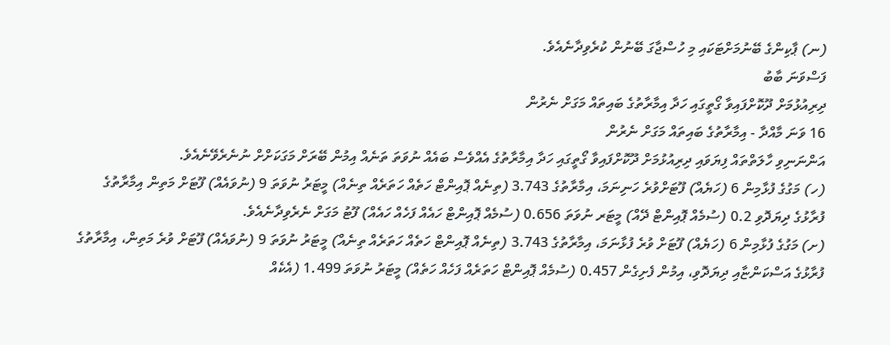(ނ) ޕާކިންގެ ބޭނުމަށްޓަކައި މި ހުސްޖާގަ ބޭނުން ކުރެވިދާނެއެވެ.
ފަސްވަނަ ބާބު
ދިރިއުޅުމަށް ދޫކޮށްފައިވާ ގޯތީގައި ހަދާ އިމާރާތުގެ ބައިތައް މަގަށް ނެރުން
16 ވަނަ މާއްދާ - އިމާރާތުގެ ބައިތައް މަގަށް ނެރުން
އަންނަނިވި ހާލަތްތައް ފިޔަވައި ދިރިއުޅުމަށް ދޫކޮށްފައިވާ ގޯތީގައި ހަދާ އިމާރާތުގެ އެއްވެސް ބައެއް ނުވަތަ ތަނެއް އިމުން ބޭރަށް މަގަކަށްށް ނުނެރެވޭނެއެވެ.
(ހ) މަގުގެ ފުޅާމިން 6 (ހަޔެއް) ފޫޓަށްވުރެ ހަނިނަމަ، އިމާރާތުގެ 3.743 (ތިނެއް ޕޮއިންޓް ހަތެއް ހަތަރެއް ތިނެއް) މީޓަރު ނުވަތަ 9 (ނުވައެއް) ފޫޓަށް މަތިން އިމާރާތުގެ ފުރާޅުގެ ދިޔަދޮވި 0.2 (ސުމެއް ޕޮއިންޓް ދޭއް) މީޓަރ ނުވަތަ 0.656 (ސުމެއް ޕޮއިންޓް ހައެއް ފަހެއް ހައެއް) ފޫޓު މަގަށް ނެރެވިދާނެއެވެ.
(ށ) މަގުގެ ފުޅާމިން 6 (ހަޔެއް) ފޫޓަށް ވުރެ ފުޅާނަމަ، އިމާރާތުގެ 3.743 (ތިނެއް ޕޮއިންޓް ހަތެއް ހަތަރެއް ތިނެއް) މީޓަރު ނުވަތަ 9 (ނުވައެއް) ފޫޓަށް ވުރެ މަތިން، އިމާރާތުގެ ފުރާޅުގެ އަސްކަންޏާއި ދިޔަދޮވި، އިމުން ފެށިގެން 0.457 (ސުމެއް ޕޮއިންޓް ހަތަރެއް ފަހެއް ހަތެއް) މީޓަރު ނުވަތަ 1.499 (އެކެއް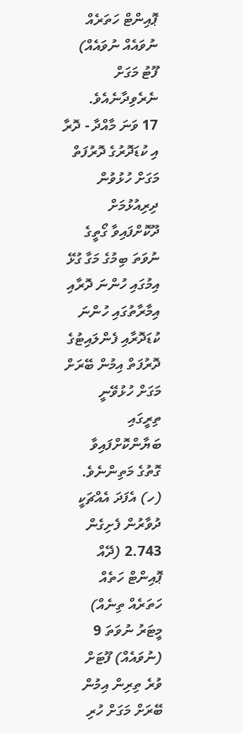ޕޮއިންޓް ހަތަރެއް ނުވައެއް ނުވައެއް) ފޫޓު މަގަށް ނެރެވިދާނެއެވެ.
17 ވަނަ މާއްދާ - ދޮރާ އި ކުޑަދޮރުގެ ދޮރުފަތް މަގަށް ހުޅުވުން
ދިރިއުޅުމަށް ދޫކޮށްފައިވާ ގޯތީގެ ނުވަތަ ބިމުގެ މަގާ ގުޅޭ އިމުގައި ހުންނަ ދޮރާއި އިމާރާތުގައި ހުންނަ ކުޑަދޮރާއި ފެންލައިޓުގެ ދޮރުފަތް އިމުން ބޭރަށް މަގަށް ހުޅުވޭނީ ތިރީގައި ބަޔާންކޮށްފައިވާ ގޮތުގެ މަތިންނެވެ.
(ހ) އެފަދަ އެއްޗަކީ ދުވާރުން ފެށިގެން 2.743 (ދޭއް ޕޮއިންޓް ހަތެއް ހަތަރެއް ތިނެއް) މީޓަރު ނުވަތަ 9 (ނުވައެއް) ފޫޓަށް ވުރެ ތިރިން އިމުން ބޭރަށް މަގަށް ހުރި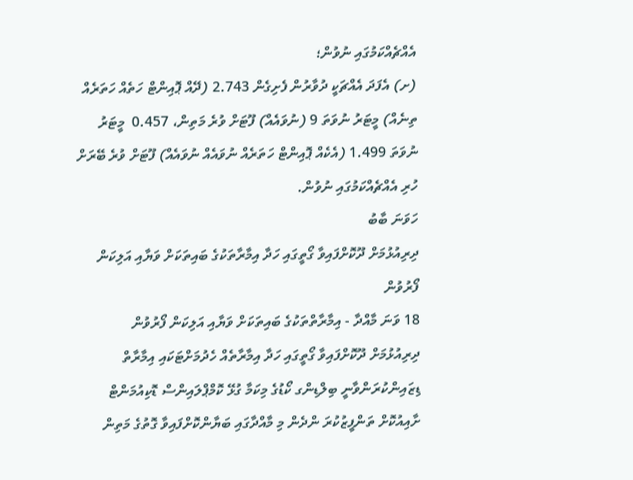އެއްޗެއްކަމުގައި ނުވުން؛
(ށ) އެފަދަ އެއްޗަކީ ދުވާރުން ފެށިގެން 2.743 (ދޭއް ޕޮއިންޓް ހަތެއް ހަތަރެއް ތިނެއް) މީޓަރު ނުވަތަ 9 (ނުވައެއް) ފޫޓަށް ވުރެ މަތިން، 0.457  މީޓަރު ނުވަތަ 1.499 (އެކެއް ޕޮއިންޓް ހަތަރެއް ނުވައެއް ނުވައެއް) ފޫޓަށް ވުރެ ބޭރަށް ހުރި އެއްޗެއްކަމުގައި ނުވުން.
ހަވަނަ ބާބު
ދިރިއުޅުމަށް ދޫކޮށްފައިވާ ގޯތީގައި ހަދާ އިމާރާތަކުގެ ބައިތަކަށް ވަޔާއި އަލިކަން ފޯރުވުން
18 ވަނަ މާއްދާ - އިމާރާތްތަކުގެ ބައިތަކަށް ވަޔާއި އަލިކަން ފޯރުވުން
ދިރިއުޅުމަށް ދޫކޮށްފައިވާ ގޯތީގައި ހަދާ އިމާރާތެއް ހެދުމަށްޓަކައި އިމާރާތް ޑިޒައިންކުރަންވާނީ ބިލްޑިންގ ކޯޑުގެ މިކަމާ ގުޅޭ ކޮމްޕްލައިންސް ޑޮކިއުމަންޓް ށާއިއުކޮށް ތަންފީޒުކުރަ ންދެން މި މާއްދާގައި ބަޔާންކޮށްފައިވާ ގޮތުގެ މަތިން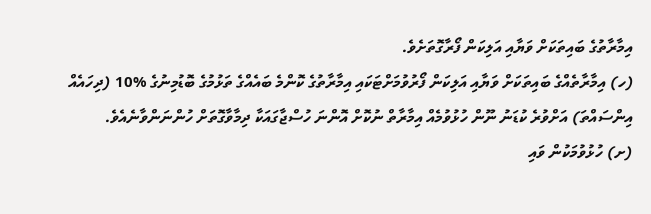އިމާރާތުގެ ބައިތަކަށް ވަޔާއި އަލިކަން ފޯރާގޮތަށެވެ.
(ހ) އިމާރާތެއްގެ ބައިތަކަށް ވަޔާއި އަލިކަން ފޯރުވުމަށްޓަކައި އިމާރާތުގެ ކޮންމެ ބައެއްގެ ތަޅުމުގެ ބޮޑުމިނުގެ %10 (ދިހައެއް އިންސައްތަ) އަށްވުރެ ކުޑަނު ނޫން ހުޅުވުމެއް އިމާރާތް ނުކޮށް އޮންނަ ހުސްޖާގައަކާ ދިމާވާގޮތަށް ހުންނަންވާނެއެވެ.
(ށ) ހުޅުވުމަކުން ވައި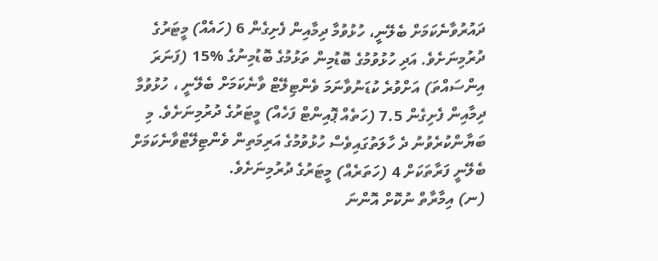ދައުރުވާނެކަމަށް ބެލޭނީ، ހުޅުވުމާ ދިމާއިން ފެށިގެން 6 (ހައެއް) މީޓަރުގެ ދުރުމިނަށެވެ. އަދި ހުޅުވުމުގެ ބޮޑުމިން ތަޅުމުގެ ބޮޑުމިނުގެ %15 (ފަނަރަ އިންސައްތަ) އަށްވުރެ ކުޑަނުވާނަމަ ވެންޓިލޭޓް ވާނެކަމަށް ބެލޭނީ ، ހުޅުވުމާ ދިމާއިން ފެށިގެން 7.5 (ހަތެއް ޕޮއިންޓް ފަހެއް) މީޓަރުގެ ދުރުމިނަށެވެ. މި ބަޔާންކުރެވުނު ދެ ހާލަތުގައިވެސް ހުޅުވުމުގެ އަރިމަތިން ވެންޓިލޭޓްވާނެކަމަށް ބެލޭނީ ފަރާތަކަށް 4 (ހަތަރެއް) މީޓަރުގެ ދުރުމިނަށެވެ.
(ނ) އިމާރާތް ނުކޮށް އޮންނަ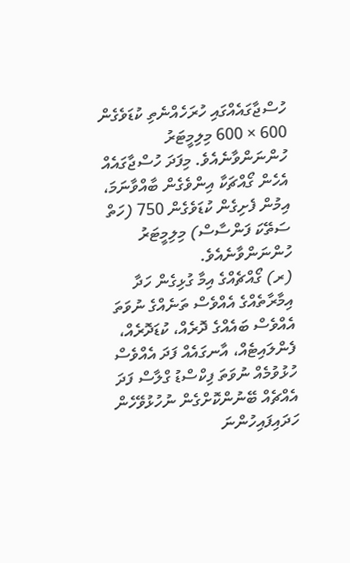ހުސްޖާގައެއްގައި ހުރަހެއްނެތި ކުޑަވެގެން 600 × 600 މިލިމީޓަރު ހުންނަންވާނެއެވެ. މިފަދަ ހުސްޖާގައެއް އެހެން ގޯއްޗަކާ އިންވެގެން ބާއްވާނަމަ، އިމުން ފެށިގެން ކުޑަވެގެން 750 (ހަތް ސަތޭކަ ފަންސާސް) މިލިމީޓަރު ހުންނަންވާނެއެވެ.
(ރ) ގޯއްޗެއްގެ އިމާ ގުޅިގެން ހަދާ އިމާރާތެއްގެ އެއްވެސް ތަނެއްގެ ނުވަތަ އެއްވެސް ބައެއްގެ ދޮރެއް، ކުޑަދޮރެއް، ފެންލައިޓެއް، އާނގައެއް ފަދަ އެއްވެސް ހުޅުވުމެއް ނުވަތަ ފިކްސްޑު ގްލާސް ފަދަ އެއްޗެއް ބޭނުންކޮށްގެން ނުހުޅުވޭހެން ހަދައިފައިހުންނަ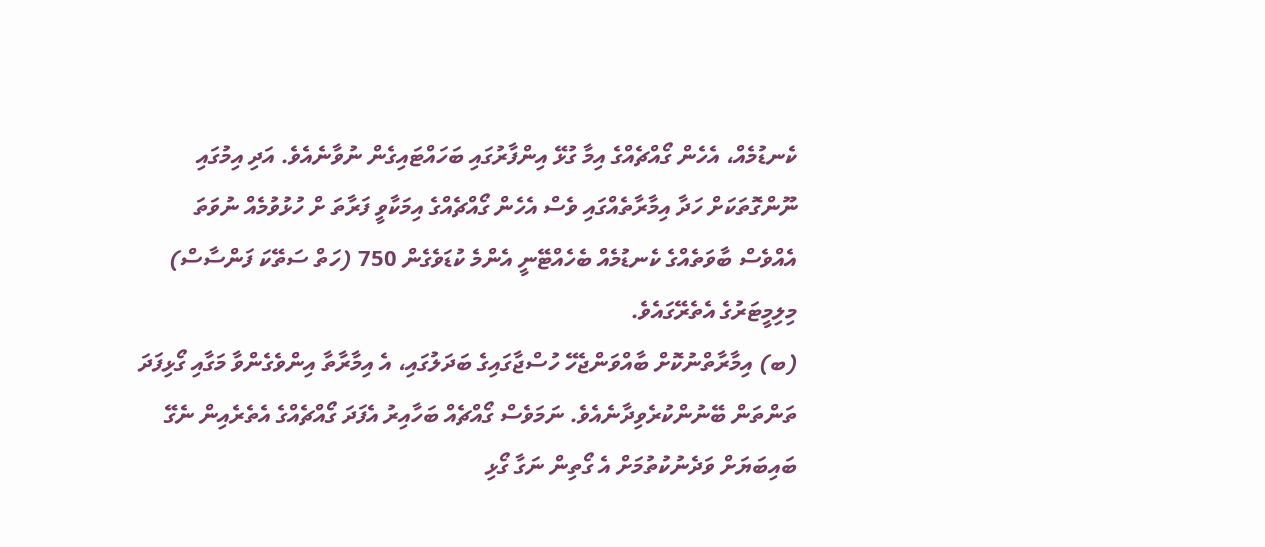ކެނޑުމެއް، އެހެން ގޯއްޗެއްގެ އިމާ ގުޅޭ އިންފާރުގައި ބަހައްޓައިގެން ނުވާނެއެވެ. އަދި އިމުގައި ނޫންގޮތަކަށް ހަދާ އިމާރާތެއްގައި ވެސް އެހެން ގޯއްޗެއްގެ އިމަކާވީ ފަރާތަ ށް ހުޅުވުމެއް ނުވަތަ އެއްވެސް ބާވަތެއްގެ ކެނޑުމެއް ބެހެއްޓޭނީ އެންމެ ކުޑަވެގެން 750 (ހަތް ސަތޭކަ ފަންސާސް) މިލިމީޓަރުގެ އެތެރޭގައެވެ.
(ބ) އިމާރާތްނުކޮށް ބާއްވަންޖެހޭ ހުސްޖާގައިގެ ބަދަލުގައި، އެ އިމާރާތާ އިންވެގެންވާ މަގާއި ގޯޅިފަދަ ތަންތަން ބޭނުންކުރެވިދާނެއެވެ. ނަމަވެސް ގޯއްޗެއް ބަހާއިރު އެފަދަ ގޯއްޗެއްގެ އެތެރެއިން ނެގޭ ބައިބަޔަށް ވަދެނުކުތުމަށް އެ ގޯތިން ނަގާ ގޯޅި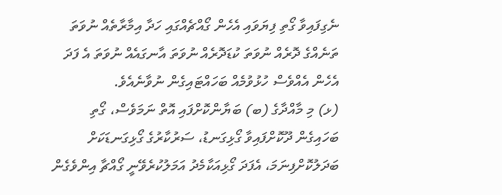ނެގިފައިވާ ގޯތި ފިޔަވައި އެހެން ގޯއްޗެއްގައި ހަދާ އިމާރާތެއް ނުވަތަ ތަނެއްގެ ދޮރެއް ނުވަތަ ކުޑަދޮރެއް ނުވަތަ އާނގައެއް ނުވަތަ އެ ފަދަ އެހެން އެއްވެސް ހުޅުވުމެއް ބަހައްޓައިގެން ނުވާނެއެވެ.
(ޅ) މި މާއްދާގެ (ބ) ބަޔާންކޮށްފައި އޮތް ނަމަވެސް، ގޯތި ބަހައިގެން ދޫކޮށްފައިވާ ގޯޅިގަނޑު، ސަރުކާރުގެ ގޯޅިގަނޑަކަށް ބަދަލުކޮށްފިނަމަ، އެފަދަ ގޯޅިއަކާމެދު އަމަލުކުރެވޭނީ ގޯއްޗާ އިންވެގެން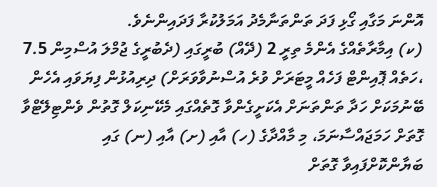އޮންނަ މަގާއި ގޯޅި ފަދަ ތަންތަނާމެދު އަމަލުކުރާ ފަދައިންނެވެ.
(ކ) އިމާރާތެއްގެ އެންމެ ތިރީ 2 (ދޭއް) ބުރީގައި (ދެބުރީގެ ޖުމްލަ އުސްމިން 7.5 ،ހަތެއް ޕޮއިންޓް ފަހެއް މީޓަރަށް ވުރެ އުސްނުވާވަރަށް) ދިރިއުޅުން ފިޔަވައި އެހެން ބޭނުމަކަށް ހަދާ ތަންތަނަށް އެކަށީގެންވާ ގޮތެއްގައި މެކޭނިކަލް ގޮތުން ވެންޓިލޭޓްވާ ގޮތަށް ހަމަޖައްސާނަމަ، މި މާއްދާގެ (ހ) އާއި (ށ) އާއި (ނ) ގައި ބަޔާންކޮށްފައިވާ ގޮތަށް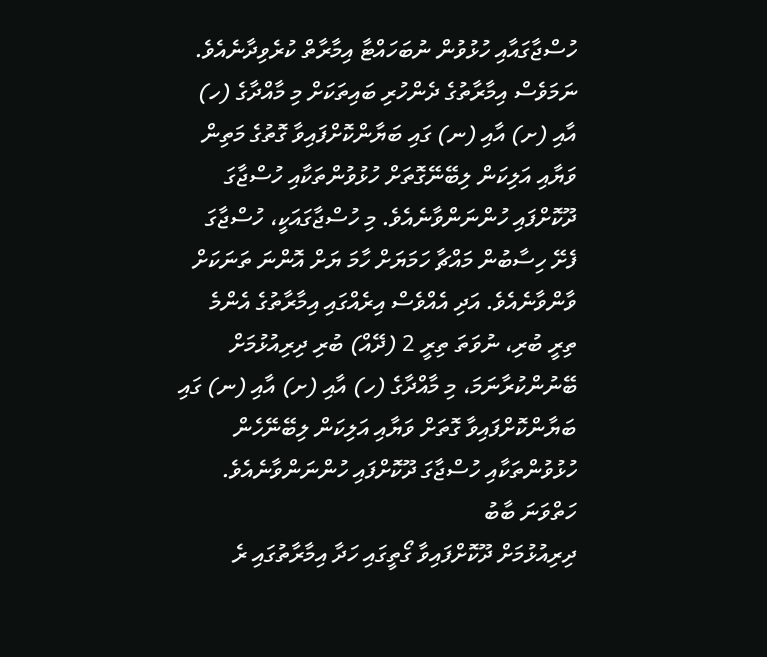ހުސްޖާގައާއި ހުޅުވުން ނުބަހައްޓާ އިމާރާތް ކުރެވިދާނެއެވެ. ނަމަވެސް އިމާރާތުގެ ދެންހުރި ބައިތަކަށް މި މާއްދާގެ (ހ) އާއި (ށ) އާއި (ނ) ގައި ބަޔާންކޮށްފައިވާ ގޮތުގެ މަތިން ވަޔާއި އަލިކަން ލިބޭނޭގޮތަށް ހުޅުވުންތަކާއި ހުސްޖާގަ ދޫކޮށްފައި ހުންނަންވާނެއެވެ. މި ހުސްޖާގައަކީ، ހުސްޖާގަ ފެށޭ ހިސާބުން މައްޗާ ހަމަޔަށް ހާމަ ޔަށް އޮންނަ ތަނަކަށް ވާންވާނެއެވެ. އަދި އެއްވެސް އިރެއްގައި އިމާރާތުގެ އެންމެ ތިރީ ބުރި، ނުވަތަ ތިރީ 2 (ދޭއް) ބުރި ދިރިއުޅުމަށް ބޭނުންކުރާނަމަ، މި މާއްދާގެ (ހ) އާއި (ށ) އާއި (ނ) ގައި ބަޔާންކޮށްފައިވާ ގޮތަށް ވަޔާއި އަލިކަން ލިބޭނޭހެން ހުޅުވުންތަކާއި ހުސްޖާގަ ދޫކޮށްފައި ހުންނަންވާނެއެވެ.
ހަތްވަނަ ބާބު
ދިރިއުޅުމަށް ދޫކޮށްފައިވާ ގޯތީގައި ހަދާ އިމާރާތުގައި ރެ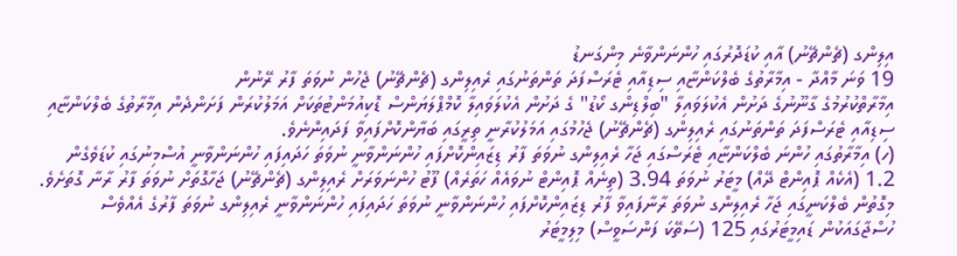އިލިންގ (ޗެންޗޭނު) އާއި ކުޑަދޮރުގައި ހުންނަންވާނެ މިންގަނޑު
19 ވަނަ މާއްދާ - އިމާރާތުގެ ބެލްކަންޏާއި ސިޑިއާއި ޓެރަސްފަދަ ތަންތަނުގައި ރެއިލިންގ (ޗެންޗޭނު) ޖެހުން ނުވަތަ ފާރު ރޭނުން
އިމާރާތްކުރުމުގެ ގާނޫނުގެ ދަށުން އެކުލަވައިލާ "ބިލްޑިންގ ކޯޑު" ގެ ދަށުން އެކުލަވައިލާ ކޮމްޕްލަޔަންސް ޑޮކިއުމަންޓުތަކަށް އަމަލުކުރަން ފަށަންދެން އިމާރާތުގެ ބެލްކަންޏާއި ސިޑިއާއި ޓެރަސްފަދަ ތަންތަނުގައި ރެއިލިންގ (ޗެންޗޭނު) ޖެހުމުގައި އަމަލުކުރާނީ ތިރީގައި ބަޔާންކޮށްފައިވާ ފަދައިންނެވެ.
(ހ) އިމާރާތުގައި ހުންނަ ބެލްކަންޏާއި ޓެރަސްގައި ޖަހާ ރެއިލިންގ ނުވަތަ ފާރު ޑިޒައިންކޮށްފައި ހުންނަންވާނީ ނުވަތަ ހަދައިފައި ހުންނަންވާނީ އުސްމިނުގައި ކުޑަވެގެން 1.2 (އެކެއް ޕޮއިންޓް ދޭއް) މީޓަރު ނުވަތަ 3.94 (ތިނެއް ޕޮއިންޓް ނުވައެއް ހަތަރެއް) ފޫޓު ހުންނަވަރަށް ރެއިލިންގ (ޗެންޗޭނު) ޖަހާގޮތަށް ނުވަތަ ފާރު ރާނާ ގޮތަށެވެ. މިގޮތުން ބެލްކަނީގައި ޖަހާ ރެއިލިންގ ނުވަތަ ރާނާފައިވާ ފާރު ޑިޒައިންކޮށްފައި ހުންނަންވާނީ ނުވަތަ ހަދައިފައި ހުންނަންވާނީ ރެއިލިންގ ނުވަތަ ފާރުގެ އެއްވެސް ހުސްޖާގައަކުން ޑައިމީޓަރުގައި 125 (ސަތޭކަ ފަންސަވީސް) މިލިމީޓަރު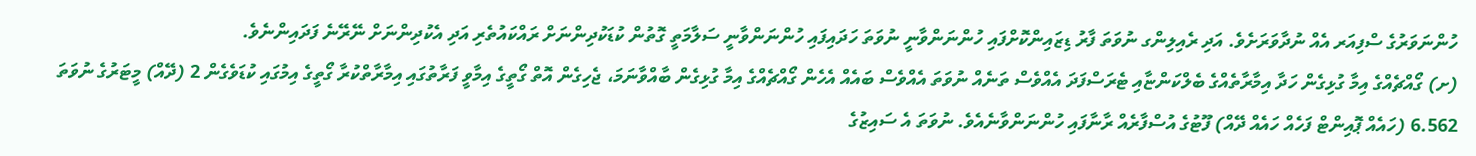ހުންނަވަރުގެ ސްފިއަރ އެއް ނުދާވަރަށެވެ. އަދި ރެއިލިންގ ނުވަތަ ފާރު ޑިޒައިންކޮށްފައި ހުންނަންވާނީ ނުވަތަ ހަދައިފައި ހުންނަންވާނީ ސަލާމަތީ ގޮތުން ކުޑަކުދިންނަށް ރައްކައުތެރި އަދި އެކުދިންނަށް ނޭރޭނެ ފަދައިންނެވެ.
(ށ) ގޯއްޗެއްގެ އިމާ ގުޅިގެން ހަދާ އިމާރާތެއްގެ ބެލްކަންޏާއި ޓެރަސްފަދަ އެއްވެސް ތަނެއް ނުވަތަ އެއްވެސް ބައެއް އެހެން ގޯއްޗެއްގެ އިމާ ގުޅިގެން ބާއްވާނަމަ، ޖެހިގެން އޮތް ގޯތީގެ އިމާވީ ފަރާތުގައި އިމާރާތްކުރާ ގޯތީގެ އިމުގައި ކުޑަވެގެން 2 (ދޭއް) މީޓަރުގެ ނުވަތަ 6.562 (ހައެއް ޕޮއިންޓް ފަހެއް ހައެއް ދޭއް) ފޫޓުގެ އުސްފާރެއް ރާނާފައި ހުންނަންވާނެއެވެ. ނުވަތަ އެ ސައިޒުގެ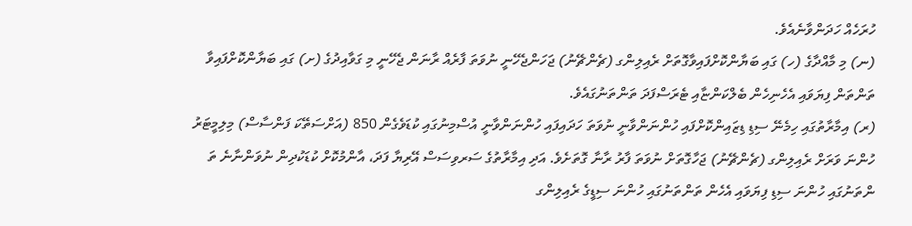ހުރަހެއް ހަދަންވާނެއެވެ.
(ނ) މި މާއްދާގެ (ހ) ގައި ބަޔާންކޮށްފައިވާގޮތަށް ރެއިލިންގ (ޗެންޗޭނު) ޖަހަންޖެހޭނީ ނުވަތަ ފާރެއް ރާނަން ޖެހޭނީ މި ގަވާއިދުގެ (ށ) ގައި ބަޔާންކޮށްފައިވާ ތަންތަން ފިޔަވައި އެހެނިހެން ބެލްކަންޏާއި ޓެރަސްފަދަ ތަންތަނުގައެވެ.
(ރ) އިމާރާތުގައި ހިމެނޭ ސިޑި ޑިޒައިންކޮށްފައި ހުންނަންވާނީ ނުވަތަ ހަދައިފައި ހުންނަންވާނީ އުސްމިނުގައި ކުޑަވެގެން 850 (އަށްސަތޭކަ ފަންސާސް) މިލިމީޓަރު ހުންނަ ވަރަށް ރެއިލިންގ (ޗެންޗޭނު) ޖަހާގޮތަށް ނުވަތަ ފާރު ރާނާ ގޮތަށެވެ. އަދި އިމާރާތުގެ ސަރވިސަސް އޭރިޔާ ފަދަ، އާންމުކޮށް ކުޑަކުދިން ނުވަންނާނެ ތަ ންތަނުގައި ހުންނަ ސިޑި ފިޔަވައި އެހެން ތަންތަނުގައި ހުންނަ ސިޑީގެ ރެއިލިންގ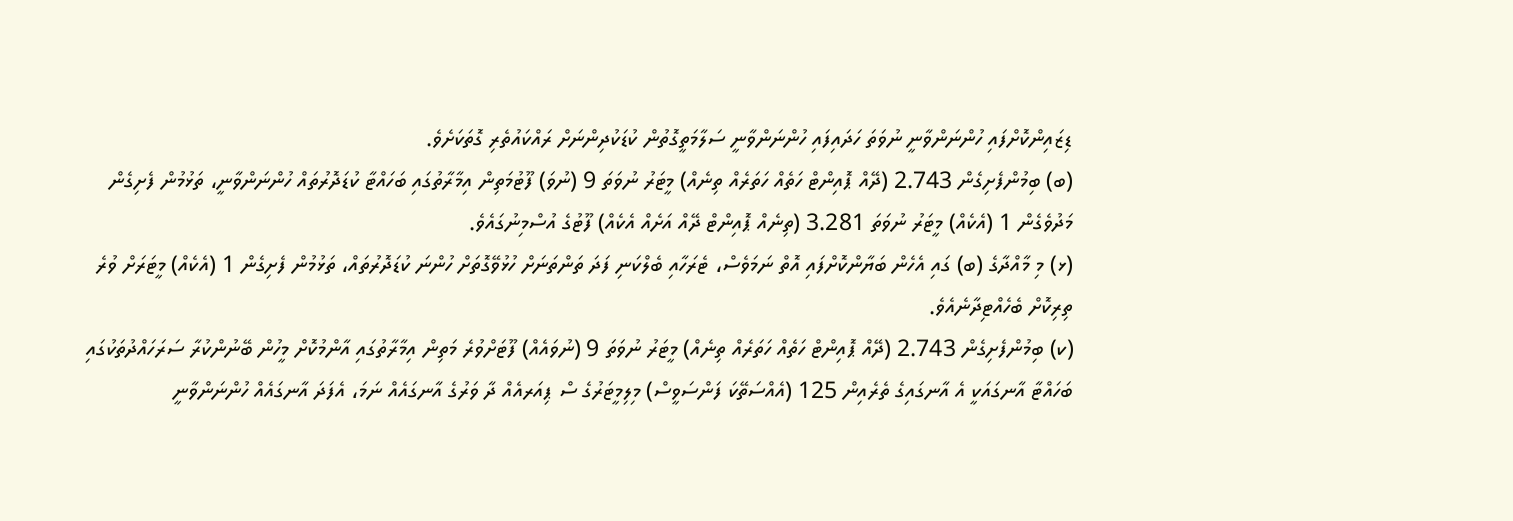ޑިޒައިންކޮށްފައި ހުންނަންވާނީ ނުވަތަ ހަދައިފައި ހުންނަންވާނީ ސަލާމަތީގޮތުން ކުޑަކުދިންނަށް ރައްކައުތެރި ގޮތަކަށެވެ.
(ބ) ބިމުންފެށިގެން 2.743 (ދޭއް ޕޮއިންޓް ހަތެއް ހަތަރެއް ތިނެއް) މީޓަރު ނުވަތަ 9 (ނުވަ) ފޫޓުމަތިން އިމާރާތުގައި ބަހައްޓާ ކުޑަދޮރުތައް ހުންނަންވާނީ، ތަޅުމުން ފެށިގެން މަދުވެގެން 1 (އެކެއް) މީޓަރު ނުވަތަ 3.281 (ތިނެއް ޕޮއިންޓް ދޭއް އަށެއް އެކެއް) ފޫޓުގެ އުސްމިނުގައެވެ.
(ޅ) މި މާއްދާގެ (ބ) ގައި އެހެން ބަޔާންކޮށްފައި އޮތް ނަމަވެސް، ޓެރަހާއި ބެލްކަނި ފަދަ ތަންތަނަށް ހުޅުވޭގޮތަށް ހުންނަ ކުޑަދޮރުތައް، ތަޅުމުން ފެށިގެން 1 (އެކެއް) މީޓަރަށް ވުރެ ތިރިކޮށް ބެހެއްޓިދާނެއެވެ.
(ކ) ބިމުންފެށިގެން 2.743 (ދޭއް ޕޮއިންޓް ހަތެއް ހަތަރެއް ތިނެއް) މީޓަރު ނުވަތަ 9 (ނުވައެއް) ފޫޓަށްވުރެ މަތިން އިމާރާތުގައި އާންމުކޮށް މީހުން ބޭނުންކުރާ ސަރަހައްދުތަކުގައި ބަހައްޓާ އާނގައަކީ އެ އާނގައިގެ ތެރެއިން 125 (އެއްސަތޭކަ ފަންސަވީސް) މިލިމީޓަރުގެ ސް ޕިއަރއެއް ދާ ވަރުގެ އާނގައެއް ނަމަ، އެފަދަ އާނގައެއް ހުންނަންވާނީ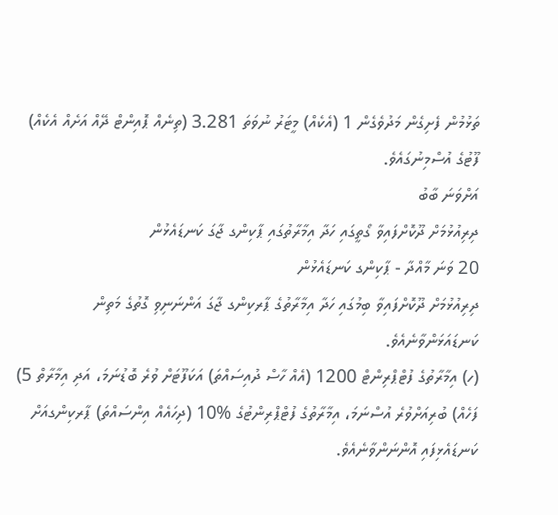ތަޅުމުން ފެށިގެން މަދުވެގެން 1 (އެކެއް) މީޓަރު ނުވަތަ 3.281 (ތިނެއް ޕޮއިންޓް ދޭއް އަށެއް އެކެއް) ފޫޓުގެ އުސްމިނުގައެވެ.
އަށްވަނަ ބާބު
ދިރިއުޅުމަށް ދޫކޮށްފައިވާ ގޯތީގައި ހަދާ އިމާރާތުގައި ޕާކިންގ ޖާގަ ކަނޑައެޅުން
20 ވަނަ މާއްދާ - ޕާކިންގ ކަނޑައެޅުން
ދިރިއުޅުމަށް ދޫކޮށްފައިވާ ބިމުގައި ހަދާ އިމާރާތުގެ ޕާރކިންގ ޖާގަ އަންނަނިވި ގޮތުގެ މަތިން ކަނޑައަޅަންވާނެއެވެ.
(ހ) އިމާރާތުގެ ފުޓްޕްރިންޓް 1200 (އެއް ހާސް ދުއިސައްތަ) އަކަފޫޓަށް ވުރެ ބޮޑުނަމަ، އަދި އިމާރާތް 5) ފަހެއް) ބުރިއަށްވުރެ އުސްނަމަ، އިމާރާތުގެ ފުޓްޕްރިންޓުގެ %10 (ދިހައެއް އިންސައްތަ) ޕާރކިންގއަށް ކަނޑައެޅިފައި އޮންނަންވާނެއެވެ.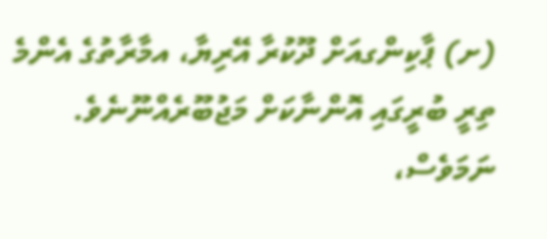(ށ) ޕާކިންގއަށް ދޫކުރާ އޭރިޔާ، އމާރާތުގެ އެންމެ ތިރީ ބުރީގައި އޮންނާކަށް މަޖުބޫރެއްނޫނެވެ. ނަމަވެސް،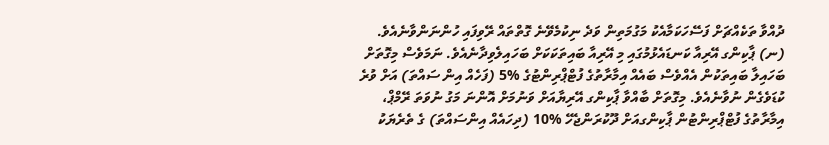ދުއްވާ ތަކެއްޗަށް ފަސޭހަކަމާއެކު މަގުމަތިން ވަދެ ނިކުމެވޭނެ ގޮތްތައް ރޭވިފައި ހުންނަންވާނެއެވެ.
(ނ) ޕާކިންގ އޭރިއާ ކަނޑައެޅުމުގައި މި އޭރިއާ ބައިތަކަކަށް ބަހައިލެވިދާނެއެވެ. ނަމަވެސް މިގޮތަށް ބަހައިލާ ބައިތަކުން އެއްވެސް ބައެއް އިމާރާތުގެ ފުޓްޕްރިންޓުގެ %5 (ފަހެއް އިން ސައްތަ) އަށް ވުރެ ކުޑަވެގެން ނުވާނެއެވެ. މިގޮތަށް ބާއްވާ ޕާކިންގ އޭރިޔާއަށް ވަނުމަށް އޮންނަ މަގު ނުވަތަ ރޭމްޕް، އިމާރާތުގެ ފުޓްޕްރިންޓުން ޕާކިންގއަށް ދޫކުރަންޖެހޭ %10 (ދިހައެއް އިންސައްތަ) ގެ ތެރެޔަކު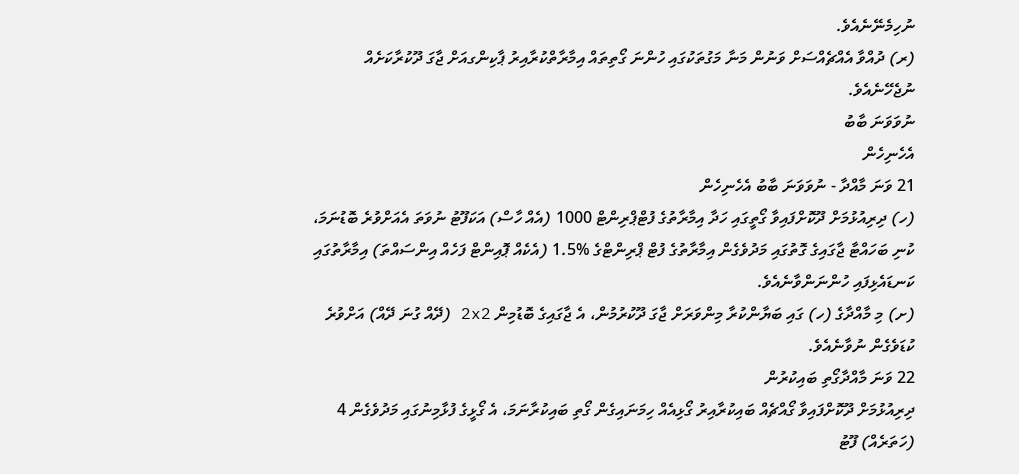ނުހިމެނޭނެއެވެ.
(ރ) ދުއްވާ އެއްޗެއްސަށް ވަނުން މަނާ މަގުތަކުގައި ހުންނަ ގޯތިތައް އިމާރާތްކުރާއިރު ޕާކިންގއަށް ޖާގަ ދޫކުރާކަށެއް ނުޖެހޭނެއެވެ.
ނުވަވަނަ ބާބު
އެހެނިހެން
21 ވަނަ މާއްދާ - ނުވަވަނަ ބާބު އެހެނިހެން
(ހ) ދިރިއުޅުމަށް ދޫކޮށްފައިވާ ގޯތީގައި ހަދާ އިމާރާތުގެ ފުޓްޕްރިންޓް 1000 (އެއް ހާސް) އަކަފޫޓު ނުވަތަ އެއަށްވުރެ ބޮޑުނަމަ، ކުނި ބަހައްޓާ ޖާގައިގެ ގޮތުގައި މަދުވެގެން އިމާރާތުގެ ފުޓް ޕްރިންޓްގެ %1.5 (އެކެއް ޕޮއިންޓް ފަހެއް އިންސައްތަ) އިމާރާތުގައި ކަނޑައެޅިފައި ހުންނަންވާނެއެވެ.
(ށ) މި މާއްދާގެ (ހ) ގައި ބަޔާންކުރާ މިންވަރަށް ޖާގަ ދޫކުރުމުން، އެ ޖާގައިގެ ބޮޑުމިން 2x2 (ދޭއް ގުނަ ދޭއް) އަށްވުރެ ކުޑަވެގެން ނުވާނެއެވެ.
22 ވަނަ މާއްދާގޯތި ބައިކުރުން
ދިރިއުޅުމަށް ދޫކޮށްފައިވާ ގޯއްޗެއް ބައިކުރާއިރު ގޯޅިއެއް ހިމަނައިގެން ގޯތި ބައިކުރާނަމަ، އެ ގޯޅީގެ ފުޅާމިނުގައި މަދުވެގެން 4 (ހަތަރެއް) ފޫޓު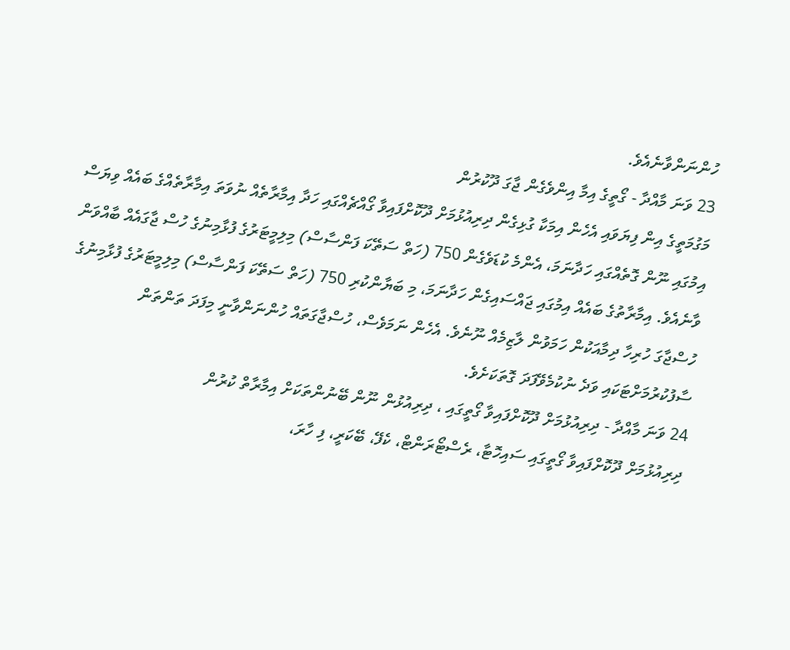ހުންނަންވާނެއެވެ.
23 ވަނަ މާއްދާ - ގޯތީގެ އިމާ އިންވެގެން ޖާގަ ދޫކުރުން
މަގުމަތީގެ އިން ފިޔަވައި އެހެން އިމަކާ ގުޅިގެން ދިރިއުޅުމަށް ދޫކޮށްފައިވާ ގޯއްޗެއްގައި ހަދާ އިމާރާތެއް ނުވަތަ އިމާރާތެއްގެ ބައެއް ވިޔަސް އިމުގައި ނޫން ގޮތެއްގައި ހަދާނަމަ، އެންމެ ކުޑަވެގެން 750 (ހަތް ސަތޭކަ ފަންސާސް) މިލިމީޓަރުގެ ފުޅާމިނުގެ ހުސް ޖާގައެއް ބާއްވަން ވާނެއެވެ. އިމާރާތުގެ ބައެއް އިމުގައި ޖައްސައިގެން ހަދާނަމަ، މި ބަޔާންކުރި 750 (ހަތް ސަތޭކަ ފަންސާސް) މިލިމީޓަރުގެ ފުޅާމިނުގެ ހުސްޖާގަ ހުރިހާ ދިމާއަކުން ހަމަވުން ލާޒިމެއް ނޫނެވެ. އެހެން ނަމަވެސް، ހުސްޖާގަތައް ހުންނަންވާނީ މިފަދަ ތަންތަން ސާފުކުރުމަށްޓަކައި ވަދެ ނުކުމެވޭފަދަ ގޮތަކަށެވެ.
24 ވަނަ މާއްދާ - ދިރިއުޅުމަށް ދޫކޮށްފައިވާ ގޯތީގައި ، ދިރިއުޅުން ނޫން ބޭނުންތަކަށް އިމާރާތް ކުރުން
ދިރިއުޅުމަށް ދޫކޮށްފައިވާ ގޯތީގައި ސައިހޮޓާ، ރެސްޓޯރަންޓް، ކެފޭ، ބޭކަރީ، ފި ހާރަ،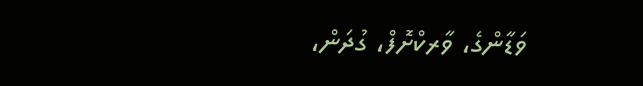ވަޑާންގެ، ވާރކްށޮފް، ގުދަން،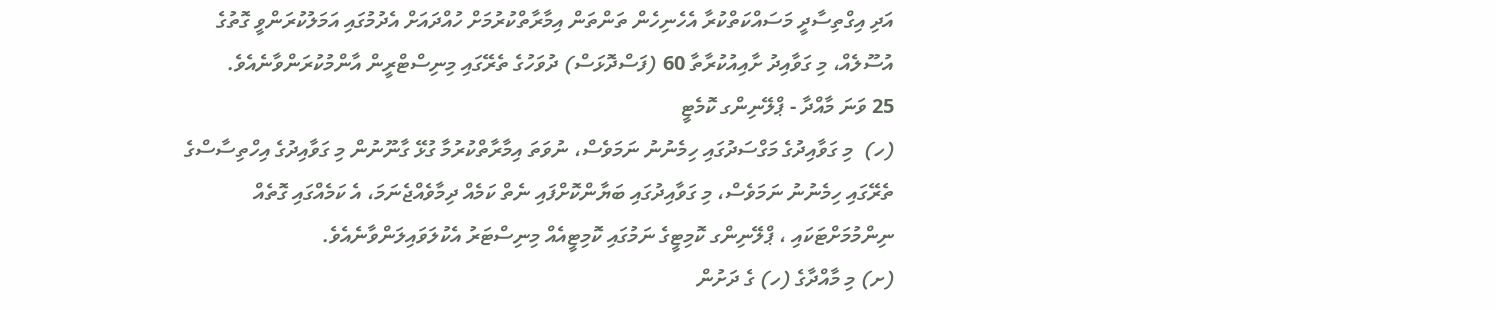އަދި އިގްތިސާދީ މަސައްކަތްކުރާ އެހެނިހެން ތަންތަން އިމާރާތްކުރުމަށް ހުއްދައަށް އެދުމުގައި އަމަލުކުރަންވީ ގޮތުގެ އުސޫލެއް، މި ގަވާއިދު ށާއިއުކުރާތާ 60 (ފަސްދޮޅަސް) ދުވަހުގެ ތެރޭގައި މިނިސްޓްރީން އާންމުކުރަންވާނެއެވެ.
25 ވަނަ މާއްދާ - ޕްލޭނިންގ ކޮމެޓީ
(ހ)  މި ގަވާއިދުގެ މަގްސަދުގައި ހިމެނުނު ނަމަވެސް، ނުވަތަ އިމާރާތްކުރުމާ ގުޅޭ ގާނޫނުން މި ގަވާއިދުގެ އިހްތިސާސްގެ ތެރޭގައި ހިމެނުނު ނަމަވެސް، މި ގަވާއިދުގައި ބަޔާންކޮށްފައި ނެތް ކަމެއް ދިމާވެއްޖެނަމަ، އެ ކަމެއްގައި ގޮތެއް ނިންމުމަށްޓަކައި ، ޕްލޭނިންގ ކޮމިޓީގެ ނަމުގައި ކޮމިޓީއެއް މިނިސްޓަރު އެކުލަވައިލަންވާނެއެވެ.
(ށ) މި މާއްދާގެ (ހ) ގެ ދަށުން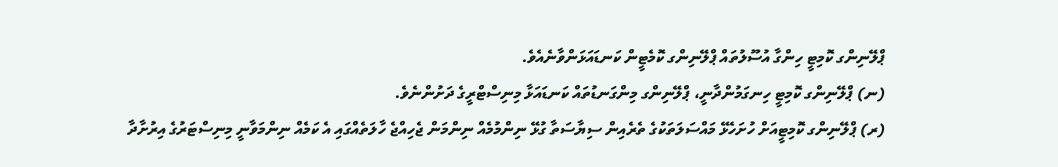ޕްލޭނިންގ ކޮމިޓީ ހިންގާ އުސޫލުތައް ޕްލޭނިންގ ކޮމެޓީން ކަނޑައަޅަންވާނެއެވެ.
(ނ) ޕްލޭނިންގ ކޮމިޓީ ހިނގަމުންދާނީ، ޕްލޭނިންގ މިންގަނޑުތައް ކަނޑައަޅާ މިނިސްޓްރީގެ ދަށުންނެވެ.
(ރ) ޕްލޭނިންގ ކޮމިޓީއަށް ހުށަހެޅޭ މައްސަލަތަކުގެ ތެރެއިން ސިޔާސަތާ ގުޅޭ ނިންމުމެއް ނިންމަން ޖެހިއްޖެ ހާލަތެއްގައި އެ ކަމެއް ނިންމަވާނީ މިނިސްޓަރުގެ އިރުށާދާ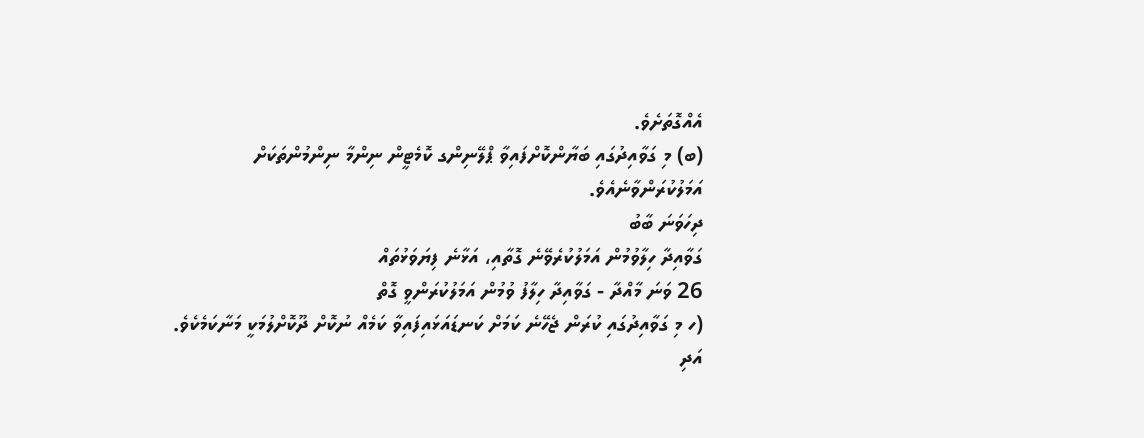އެއްގޮތަށެވެ.
(ބ) މި ގަވާއިދުގައި ބަޔާންކޮށްފައިވާ ޕްލޭނިންގ ކޮމެޓީން ނިންމާ ނިންމުންތަކަށް އަމަލުކުރަންވާނެއެވެ.
ދިހަވަނަ ބާބު
ގަވާއިދާ ހިލާވުމުން އަމަލުކުރެވޭނެ ގޮތާއި، އަޅާނެ ފިޔަވަޅުތައް
26 ވަނަ މާއްދާ - ގަވާއިދާ ހިލާފު ވުމުން އަމަލުކުރަންވީ ގޮތް
(ހ މި ގަވާއިދުގައި ކުރަން ޖެހޭނެ ކަމަށް ކަނޑައަޅައިފައިވާ ކަމެއް ނުކޮށް ދޫކޮށްލުމަކީ މަނާކަމެކެވެ. އަދި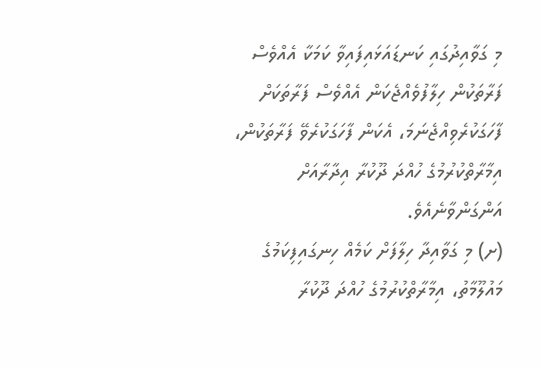މި ގަވާއިދުގައި ކަނޑައަޅައިފައިވާ ކަމަކާ އެއްވެސް ފަރާތަކުން ހިލާފުވެއްޖެކަން އެއްވެސް ފަރާތަކަށް ފާހަގަކުރެވިއްޖެނަމަ، އެކަން ފާހަގަކުރެވޭ ފަރާތަކުން، އިމާރާތްކުރުމުގެ ހުއްދަ ދޫކުރާ އިދާރާއަށް އަންގަންވާނެއެވެ.
(ށ) މި ގަވާއިދާ ހިލާފަށް ކަމެއް ހިނގައިފިކަމުގެ މައުލޫމާތު، އިމާރާތްކުރުމުގެ ހުއްދަ ދޫކުރާ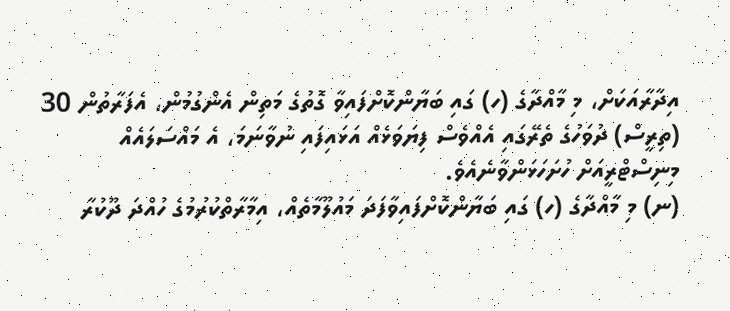އިދާރާއަކަށް، މި މާއްދާގެ (ހ) ގައި ބަޔާންކޮށްފައިވާ ގޮތުގެ މަތިން އެންގުމުން، އެފަރާތުން 30 (ތިރީސް) ދުވަހުގެ ތެރޭގައި އެއްވެސް ފިޔަވަޅެއް އަޅައިފައި ނުވާނަމަ، އެ މައްސަލައެއް މިނިސްޓްރީއަށް ހުށަހަޅަންވާނެއެވެ.
(ނ) މި މާއްދާގެ (ހ) ގައި ބަޔާންކޮށްފައިވާފަދަ މައުލޫމާތެއް، އިމާރާތްކުރުމުގެ ހުއްދަ ދޫކުރާ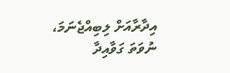އިދާރާއަށް ލިބިއްޖެނަމަ، ނުވަތަ ގަވާއިދާ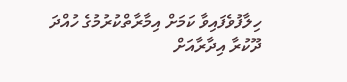ހިލާފުވެފައިވާ ކަމަށް އިމާރާތްކުރުމުގެ ހުއްދަ ދޫކުރާ އިދާރާއަށް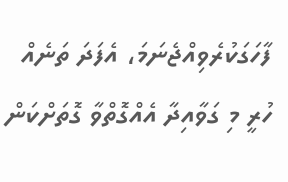ފާހަގަކުރެވިއްޖެނަމަ، އެފަދަ ތަނެއް ހުރީ މި ގަވާއިދާ އެއްގޮތްވާ ގޮތަށްކަން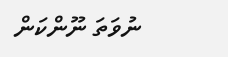ނުވަތަ ނޫންކަން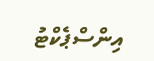އިންސްޕެކްޓު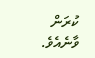ކުރަން ވާނެއެވެ.